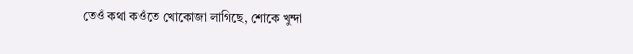তেওঁ কথা কওঁতে খোকোজা লাগিছে, শোকে খুন্দা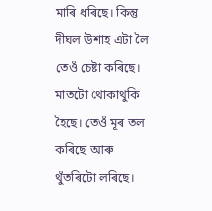মাৰি ধৰিছে। কিন্তু দীঘল উশাহ এটা লৈ তেওঁ চেষ্টা কৰিছে। মাতটো থোকাথুকি হৈছে। তেওঁ মূৰ তল কৰিছে আৰু থুঁতৰিটো লৰিছে।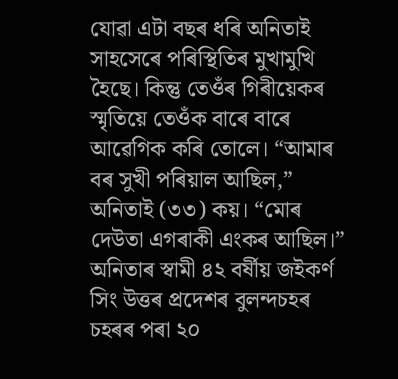যোৱা এটা বছৰ ধৰি অনিতাই সাহসেৰে পৰিস্থিতিৰ মুখামুখি হৈছে। কিন্তু তেওঁৰ গিৰীয়েকৰ স্মৃতিয়ে তেওঁক বাৰে বাৰে আৱেগিক কৰি তোলে। “আমাৰ বৰ সুখী পৰিয়াল আছিল,” অনিতাই (৩৩) কয়। “মোৰ দেউতা এগৰাকী এংকৰ আছিল।”
অনিতাৰ স্বামী ৪২ বৰ্ষীয় জইকৰ্ণ সিং উত্তৰ প্ৰদেশৰ বুলন্দচহৰ চহৰৰ পৰা ২০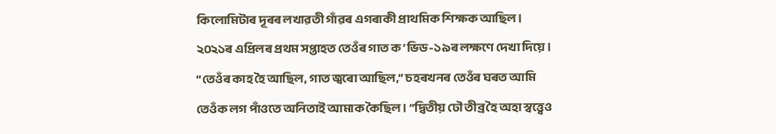কিলোমিটাৰ দূৰৰ লখাৱতী গাঁৱৰ এগৰাকী প্ৰাথমিক শিক্ষক আছিল। ২০২১ৰ এপ্ৰিলৰ প্ৰথম সপ্তাহত তেওঁৰ গাত ক’ভিড-১৯ৰ লক্ষণে দেখা দিয়ে। “তেওঁৰ কাহ হৈ আছিল, গাত জ্বৰো আছিল,” চহৰখনৰ তেওঁৰ ঘৰত আমি তেওঁক লগ পাঁওতে অনিতাই আমাক কৈছিল। “দ্বিতীয় ঢৌ তীব্ৰ হৈ অহা স্বত্ত্বেও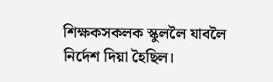শিক্ষকসকলক স্কুললৈ যাবলৈ নিৰ্দেশ দিয়া হৈছিল।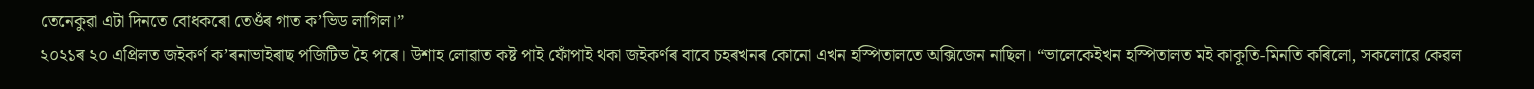তেনেকুৱা এটা দিনতে বোধকৰো তেওঁৰ গাত ক’ভিড লাগিল।”
২০২১ৰ ২০ এপ্ৰিলত জইকৰ্ণ ক’ৰনাভাইৰাছ পজিটিভ হৈ পৰে। উশাহ লোৱাত কষ্ট পাই ফোঁপাই থকা জইকৰ্ণৰ বাবে চহৰখনৰ কোনো এখন হস্পিতালতে অক্সিজেন নাছিল। “ভালেকেইখন হস্পিতালত মই কাকূতি-মিনতি কৰিলো, সকলোৱে কেৱল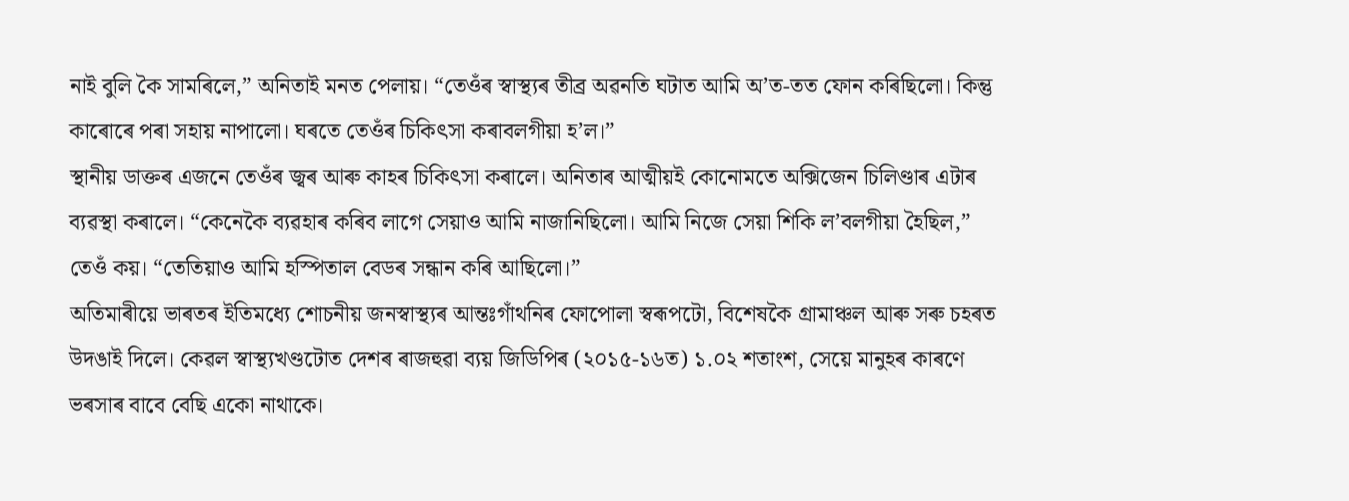নাই বুলি কৈ সামৰিলে,” অনিতাই মনত পেলায়। “তেওঁৰ স্বাস্থ্যৰ তীব্ৰ অৱনতি ঘটাত আমি অ’ত-তত ফোন কৰিছিলো। কিন্তু কাৰোৰে পৰা সহায় নাপালো। ঘৰতে তেওঁৰ চিকিৎসা কৰাবলগীয়া হ’ল।”
স্থানীয় ডাক্তৰ এজনে তেওঁৰ জ্বৰ আৰু কাহৰ চিকিৎসা কৰালে। অনিতাৰ আত্মীয়ই কোনোমতে অক্সিজেন চিলিণ্ডাৰ এটাৰ ব্যৱস্থা কৰালে। “কেনেকৈ ব্যৱহাৰ কৰিব লাগে সেয়াও আমি নাজানিছিলো। আমি নিজে সেয়া শিকি ল’বলগীয়া হৈছিল,” তেওঁ কয়। “তেতিয়াও আমি হস্পিতাল বেডৰ সন্ধান কৰি আছিলো।”
অতিমাৰীয়ে ভাৰতৰ ইতিমধ্যে শোচনীয় জনস্বাস্থ্যৰ আন্তঃগাঁথনিৰ ফোপোলা স্বৰূপটো, বিশেষকৈ গ্ৰামাঞ্চল আৰু সৰু চহৰত উদঙাই দিলে। কেৱল স্বাস্থ্যখণ্ডটোত দেশৰ ৰাজহুৱা ব্যয় জিডিপিৰ (২০১৫-১৬ত) ১.০২ শতাংশ, সেয়ে মানুহৰ কাৰণে ভৰসাৰ বাবে বেছি একো নাথাকে।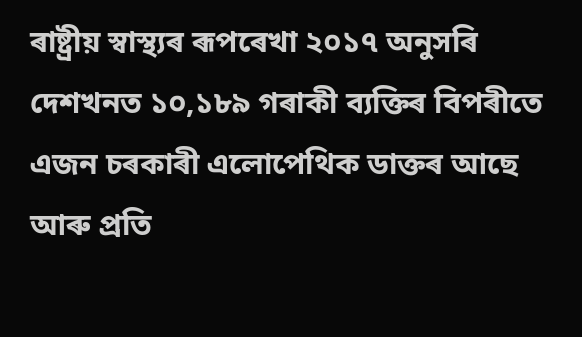ৰাষ্ট্ৰীয় স্বাস্থ্যৰ ৰূপৰেখা ২০১৭ অনুসৰি দেশখনত ১০,১৮৯ গৰাকী ব্যক্তিৰ বিপৰীতে এজন চৰকাৰী এলোপেথিক ডাক্তৰ আছে আৰু প্ৰতি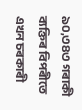৯০,৩৪৩ গৰাকী ব্যক্তিৰ বিপৰীতে এখন চৰকাৰী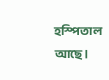হস্পিতাল আছে।